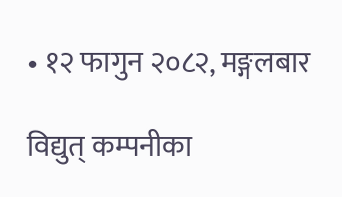• १२ फागुन २०८२, मङ्गलबार

विद्युत् कम्पनीका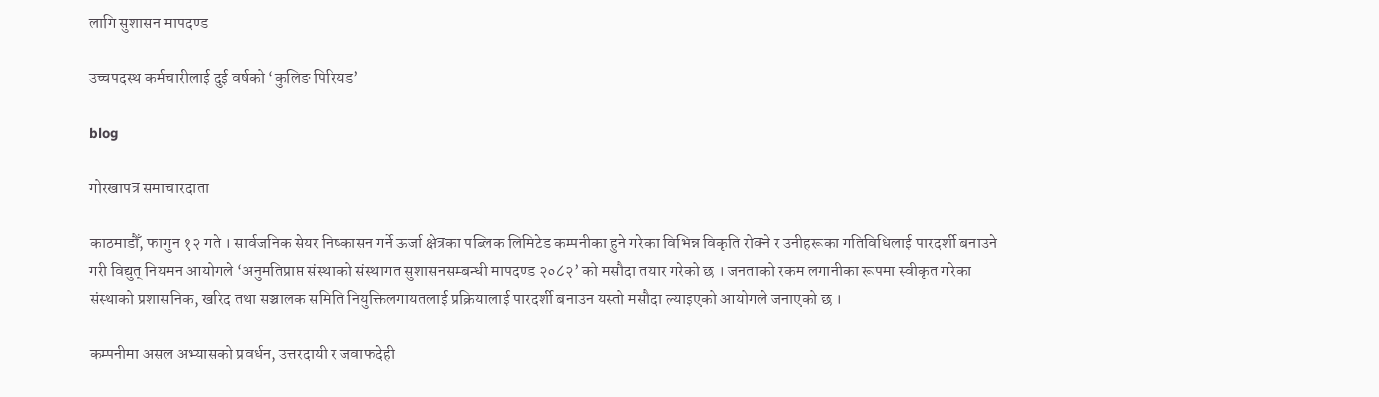लागि सुशासन मापदण्ड

उच्चपदस्थ कर्मचारीलाई दुई वर्षको ‘कुलिङ पिरियड’

blog

गोरखापत्र समाचारदाता

काठमाडौँ, फागुन १२ गते । सार्वजनिक सेयर निष्कासन गर्ने ऊर्जा क्षेत्रका पब्लिक लिमिटेड कम्पनीका हुने गरेका विभिन्न विकृति रोक्ने र उनीहरूका गतिविधिलाई पारदर्शी बनाउने गरी विद्युत् नियमन आयोगले ‘अनुमतिप्राप्त संस्थाको संस्थागत सुशासनसम्बन्धी मापदण्ड २०८२’ को मसौदा तयार गरेको छ । जनताको रकम लगानीका रूपमा स्वीकृत गरेका संस्थाको प्रशासनिक, खरिद तथा सञ्चालक समिति नियुक्तिलगायतलाई प्रक्रियालाई पारदर्शी बनाउन यस्तो मसौदा ल्याइएको आयोगले जनाएको छ ।

कम्पनीमा असल अभ्यासको प्रवर्धन, उत्तरदायी र जवाफदेही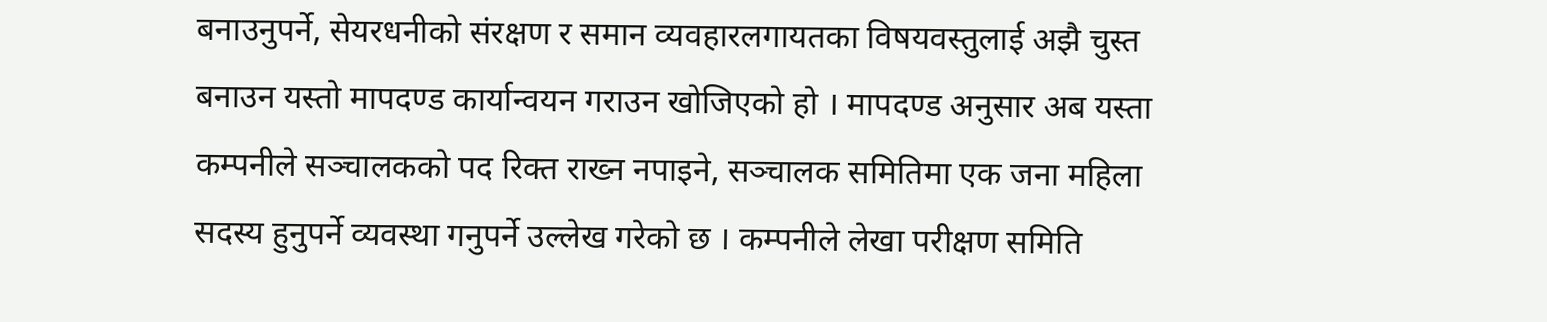बनाउनुपर्ने, सेयरधनीको संरक्षण र समान व्यवहारलगायतका विषयवस्तुलाई अझै चुस्त बनाउन यस्तो मापदण्ड कार्यान्वयन गराउन खोजिएको हो । मापदण्ड अनुसार अब यस्ता कम्पनीले सञ्चालकको पद रिक्त राख्न नपाइने, सञ्चालक समितिमा एक जना महिला सदस्य हुनुपर्ने व्यवस्था गनुपर्ने उल्लेख गरेको छ । कम्पनीले लेखा परीक्षण समिति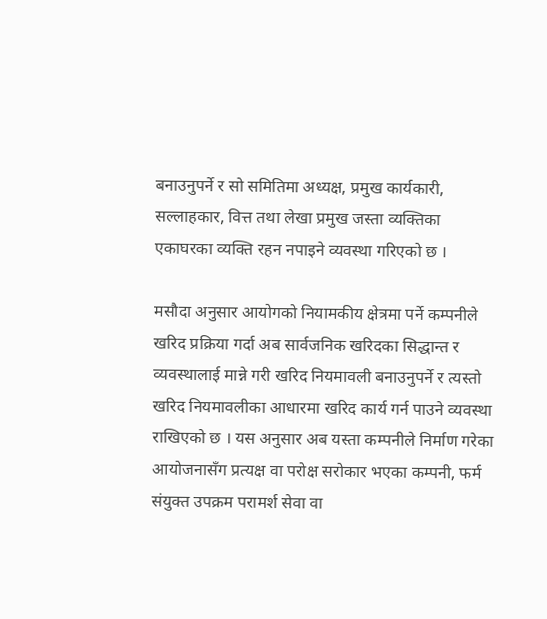बनाउनुपर्ने र सो समितिमा अध्यक्ष, प्रमुख कार्यकारी, सल्लाहकार, वित्त तथा लेखा प्रमुख जस्ता व्यक्तिका एकाघरका व्यक्ति रहन नपाइने व्यवस्था गरिएको छ ।

मसौदा अनुसार आयोगको नियामकीय क्षेत्रमा पर्ने कम्पनीले खरिद प्रक्रिया गर्दा अब सार्वजनिक खरिदका सिद्धान्त र व्यवस्थालाई मान्ने गरी खरिद नियमावली बनाउनुपर्ने र त्यस्तो खरिद नियमावलीका आधारमा खरिद कार्य गर्न पाउने व्यवस्था राखिएको छ । यस अनुसार अब यस्ता कम्पनीले निर्माण गरेका आयोजनासँग प्रत्यक्ष वा परोक्ष सरोकार भएका कम्पनी, फर्म संयुक्त उपक्रम परामर्श सेवा वा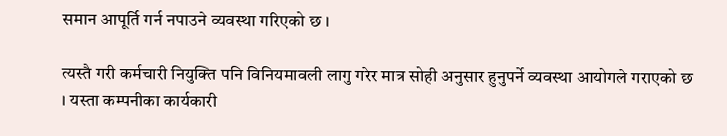समान आपूर्ति गर्न नपाउने व्यवस्था गरिएको छ ।

त्यस्तै गरी कर्मचारी नियुक्ति पनि विनियमावली लागु गरेर मात्र सोही अनुसार हुनुपर्ने व्यवस्था आयोगले गराएको छ । यस्ता कम्पनीका कार्यकारी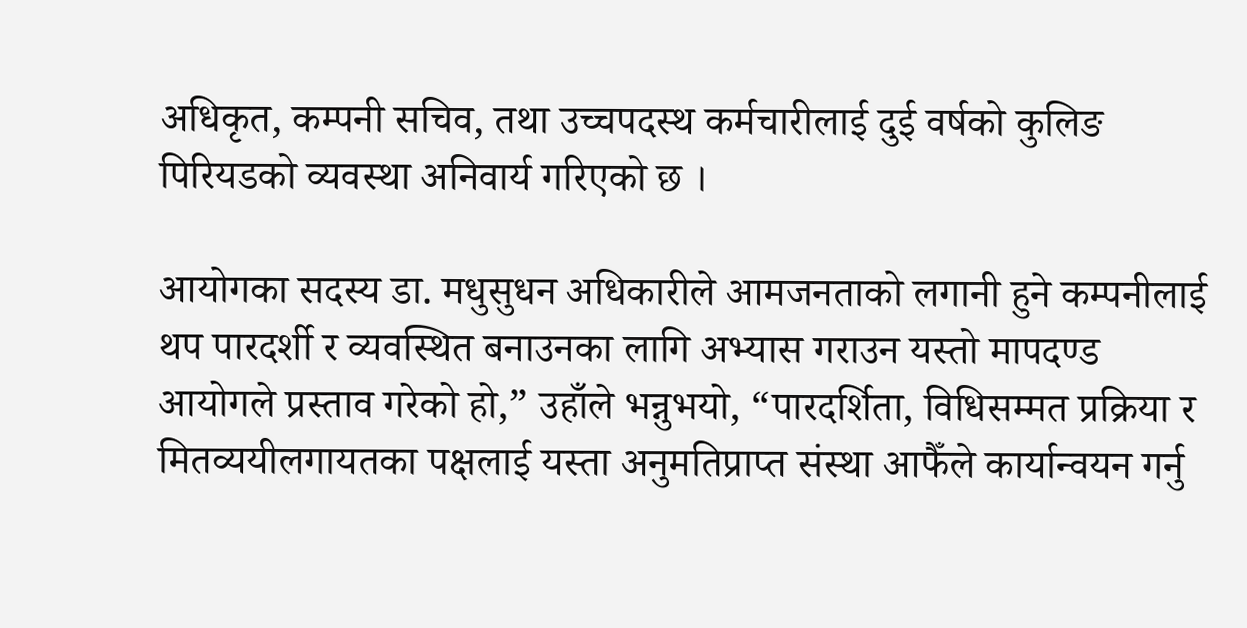अधिकृत, कम्पनी सचिव, तथा उच्चपदस्थ कर्मचारीलाई दुई वर्षको कुलिङ पिरियडको व्यवस्था अनिवार्य गरिएको छ ।

आयोगका सदस्य डा. मधुसुधन अधिकारीले आमजनताको लगानी हुने कम्पनीलाई थप पारदर्शी र व्यवस्थित बनाउनका लागि अभ्यास गराउन यस्तो मापदण्ड आयोगले प्रस्ताव गरेको हो,” उहाँले भन्नुभयो, “पारदर्शिता, विधिसम्मत प्रक्रिया र मितव्ययीलगायतका पक्षलाई यस्ता अनुमतिप्राप्त संस्था आफैँले कार्यान्वयन गर्नु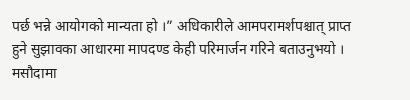पर्छ भन्ने आयोगको मान्यता हो ।” अधिकारीले आमपरामर्शपश्चात् प्राप्त हुने सुझावका आधारमा मापदण्ड केही परिमार्जन गरिने बताउनुभयो ।  मसौदामा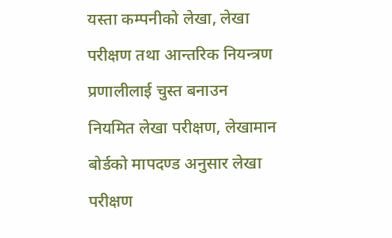यस्ता कम्पनीको लेखा, लेखा परीक्षण तथा आन्तरिक नियन्त्रण प्रणालीलाई चुस्त बनाउन नियमित लेखा परीक्षण, लेखामान बोर्डको मापदण्ड अनुसार लेखा परीक्षण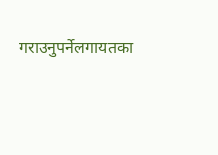गराउनुपर्नेलगायतका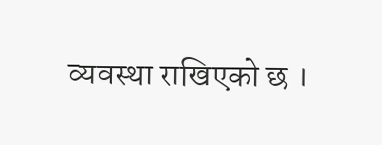व्यवस्था राखिएको छ ।